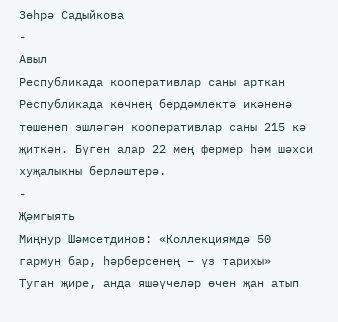Зөһрә Садыйкова
-
Авыл
Республикада кооперативлар саны арткан
Республикада көчнең бердәмлектә икәненә төшенеп эшләгән кооперативлар саны 215 кә җиткән. Бүген алар 22 мең фермер һәм шәхси хуҗалыкны берләштерә.
-
Җәмгыять
Миңнур Шәмсетдинов: «Коллекциямдә 50 гармун бар, һәрберсенең – үз тарихы»
Туган җире, анда яшәүчеләр өчен җан атып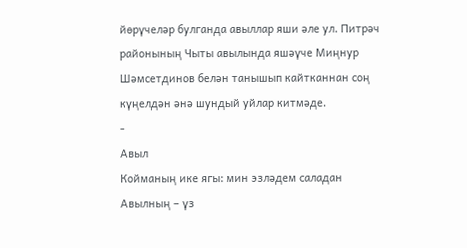йөрүчеләр булганда авыллар яши әле ул. Питрәч районының Чыты авылында яшәүче Миңнур Шәмсетдинов белән танышып кайтканнан соң күңелдән әнә шундый уйлар китмәде.
-
Авыл
Койманың ике ягы: мин эзләдем саладан
Авылның – үз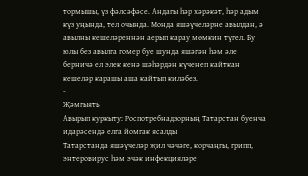тормышы, үз фәлсәфәсе. Андагы һәр хәрәкәт, һәр адым күз уңында, тел очында. Монда яшәүчеләрне авылдан, ә авылны кешеләреннән аерып карау мөмкин түгел. Бу юлы без авылга гомер буе шунда яшәгән һәм әле берничә ел элек кенә шәһәрдән күченеп кайткан кешеләр карашы аша кайтып киләбез.
-
Җәмгыять
Авырып куркыту: Роспотребнадзорның Татарстан буенча идарәсендә елга йомгак ясалды
Татарстанда яшәүчеләр җил чәчәге, корчаңгы, грипп, энтеровирус һәм эчәк инфекцияләре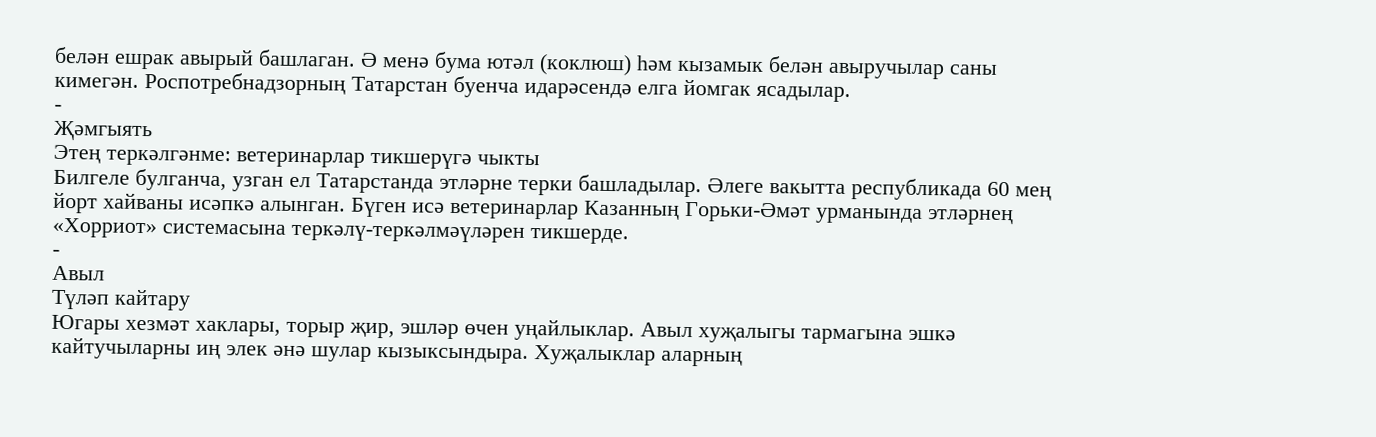белән ешрак авырый башлаган. Ә менә бума ютәл (коклюш) һәм кызамык белән авыручылар саны кимегән. Роспотребнадзорның Татарстан буенча идарәсендә елга йомгак ясадылар.
-
Җәмгыять
Этең теркәлгәнме: ветеринарлар тикшерүгә чыкты
Билгеле булганча, узган ел Татарстанда этләрне терки башладылар. Әлеге вакытта республикада 60 мең йорт хайваны исәпкә алынган. Бүген исә ветеринарлар Казанның Горьки-Әмәт урманында этләрнең «Хорриот» системасына теркәлү-теркәлмәүләрен тикшерде.
-
Авыл
Түләп кайтару
Югары хезмәт хаклары, торыр җир, эшләр өчен уңайлыклар. Авыл хуҗалыгы тармагына эшкә кайтучыларны иң элек әнә шулар кызыксындыра. Хуҗалыклар аларның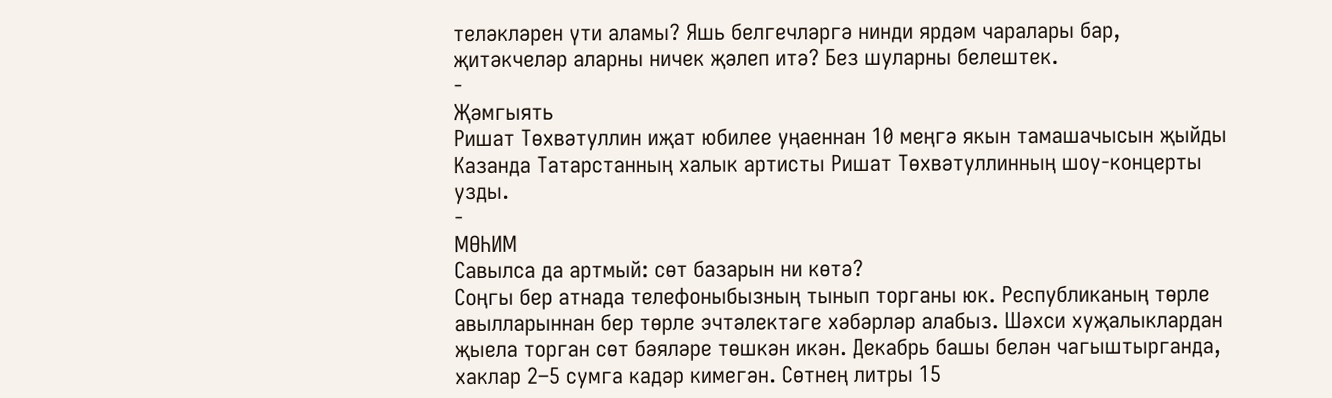теләкләрен үти аламы? Яшь белгечләргә нинди ярдәм чаралары бар, җитәкчеләр аларны ничек җәлеп итә? Без шуларны белештек.
-
Җәмгыять
Ришат Төхвәтуллин иҗат юбилее уңаеннан 10 меңгә якын тамашачысын җыйды
Казанда Татарстанның халык артисты Ришат Төхвәтуллинның шоу-концерты узды.
-
МӨҺИМ
Савылса да артмый: сөт базарын ни көтә?
Соңгы бер атнада телефоныбызның тынып торганы юк. Республиканың төрле авылларыннан бер төрле эчтәлектәге хәбәрләр алабыз. Шәхси хуҗалыклардан җыела торган сөт бәяләре төшкән икән. Декабрь башы белән чагыштырганда, хаклар 2–5 сумга кадәр кимегән. Сөтнең литры 15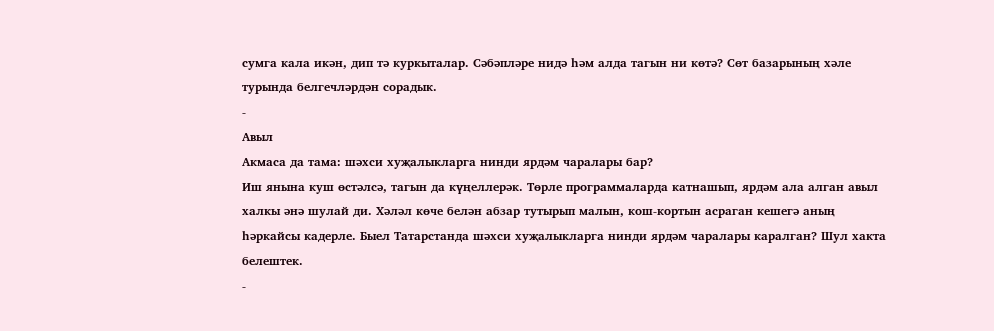сумга кала икән, дип тә куркыталар. Сәбәпләре нидә һәм алда тагын ни көтә? Сөт базарының хәле турында белгечләрдән сорадык.
-
Авыл
Акмаса да тама: шәхси хуҗалыкларга нинди ярдәм чаралары бар?
Иш янына куш өстәлсә, тагын да күңеллерәк. Төрле программаларда катнашып, ярдәм ала алган авыл халкы әнә шулай ди. Хәләл көче белән абзар тутырып малын, кош-кортын асраган кешегә аның һәркайсы кадерле. Быел Татарстанда шәхси хуҗалыкларга нинди ярдәм чаралары каралган? Шул хакта белештек.
-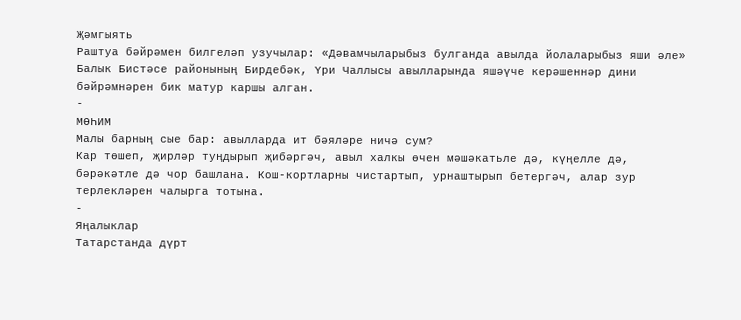Җәмгыять
Раштуа бәйрәмен билгеләп узучылар: «Дәвамчыларыбыз булганда авылда йолаларыбыз яши әле»
Балык Бистәсе районының Бирдебәк, Үри Чаллысы авылларында яшәүче керәшеннәр дини бәйрәмнәрен бик матур каршы алган.
-
МӨҺИМ
Малы барның сые бар: авылларда ит бәяләре ничә сум?
Кар төшеп, җирләр туңдырып җибәргәч, авыл халкы өчен мәшәкатьле дә, күңелле дә, бәрәкәтле дә чор башлана. Кош-кортларны чистартып, урнаштырып бетергәч, алар зур терлекләрен чалырга тотына.
-
Яңалыклар
Татарстанда дүрт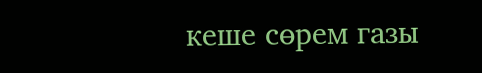кеше сөрем газы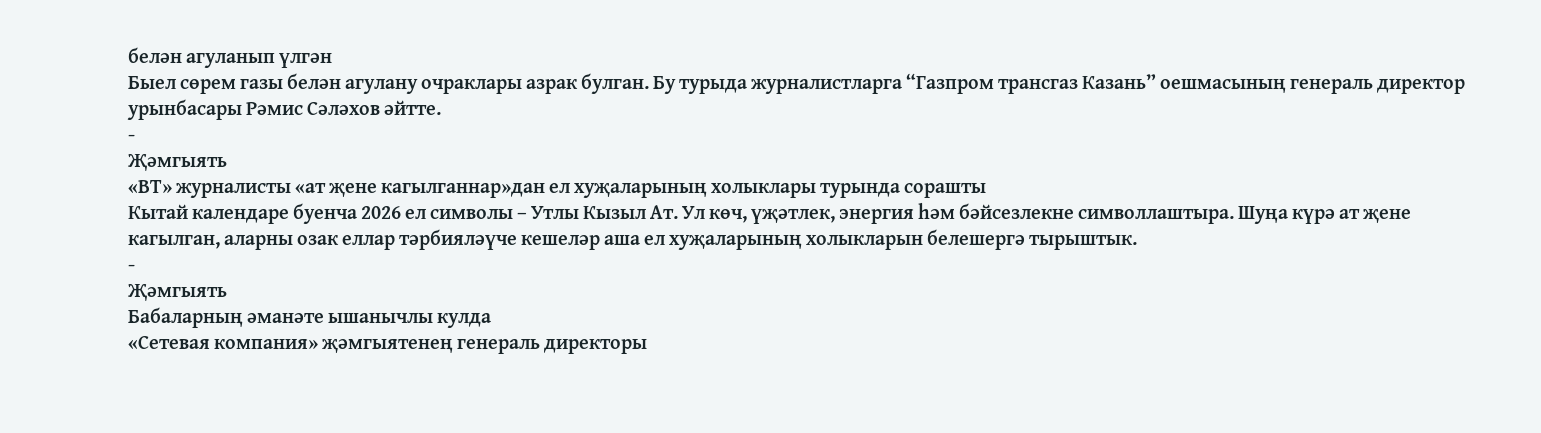белән агуланып үлгән
Быел сөрем газы белән агулану очраклары азрак булган. Бу турыда журналистларга “Газпром трансгаз Казань” оешмасының генераль директор урынбасары Рәмис Сәләхов әйтте.
-
Җәмгыять
«ВТ» журналисты «ат җене кагылганнар»дан ел хуҗаларының холыклары турында сорашты
Кытай календаре буенча 2026 ел символы – Утлы Кызыл Ат. Ул көч, үҗәтлек, энергия һәм бәйсезлекне символлаштыра. Шуңа күрә ат җене кагылган, аларны озак еллар тәрбияләүче кешеләр аша ел хуҗаларының холыкларын белешергә тырыштык.
-
Җәмгыять
Бабаларның әманәте ышанычлы кулда
«Сетевая компания» җәмгыятенең генераль директоры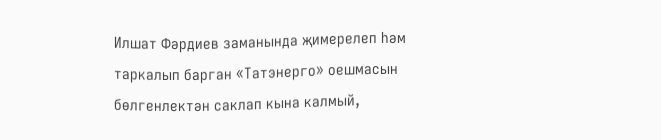Илшат Фәрдиев заманында җимерелеп һәм таркалып барган «Татэнерго» оешмасын бөлгенлектән саклап кына калмый,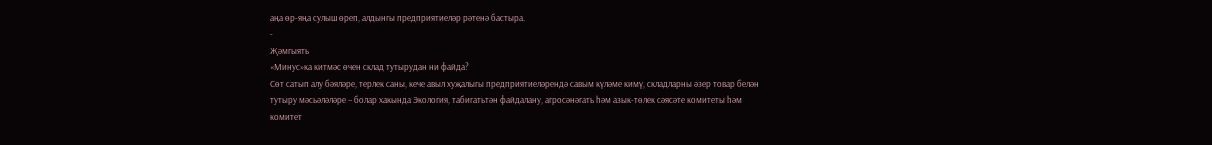аңа өр-яңа сулыш өреп, алдынгы предприятиеләр рәтенә бастыра.
-
Җәмгыять
«Минус»ка китмәс өчен склад тутырудан ни файда?
Сөт сатып алу бәяләре, терлек саны, кече авыл хуҗалыгы предприятиеләрендә савым күләме кимү, складларны әзер товар белән тутыру мәсьәләләре – болар хакында Экология, табигатьтән файдалану, агросәнәгать һәм азык-төлек сәясәте комитеты һәм комитет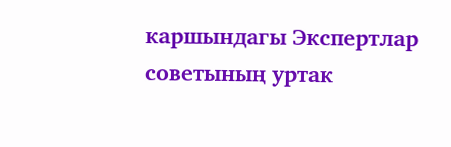каршындагы Экспертлар советының уртак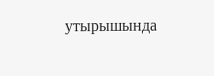утырышында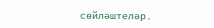сөйләштеләр.